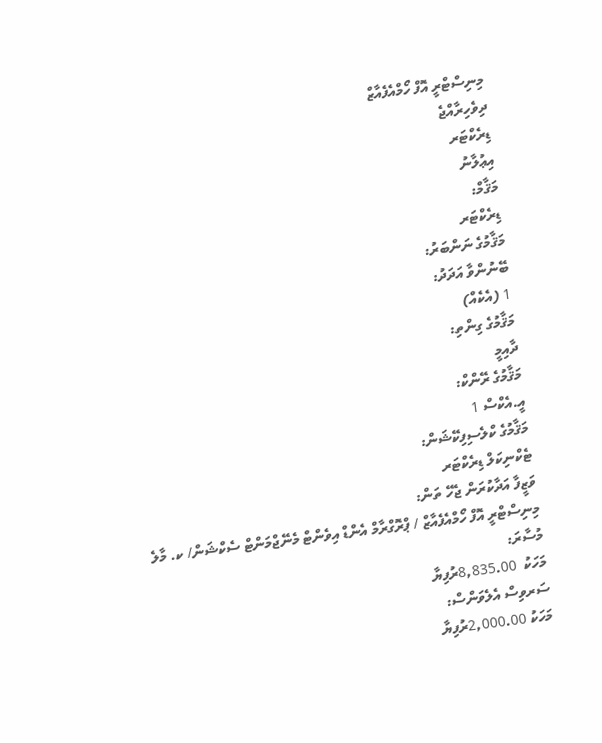މިނިސްޓްރީ އޮފް ހޯމްއެފެއާޒް
ދިވެހިރާއްޖެ
ޑިރެކްޓަރ
އިޢުލާނު
މަޤާމް:
ޑިރެކްޓަރ
މަޤާމުގެ ނަންބަރު:
ބޭނުންވާ އަދަދު:
1 (އެކެއް)
މަޤާމުގެ ގިންތި:
ދާއިމީ
މަޤާމުގެ ރޭންކް:
އީ.އެކްސް 1
މަޤާމުގެ ކްލެސިފިކޭޝަން:
ޓެކްނިކަލް ޑިރެކްޓަރ
ވަޒީފާ އަދާކުރަން ޖެހޭ ތަން:
މިނިސްޓްރީ އޮފް ހޯމްއެފެއާޒް / ޕްރޮގްރާމް އެންޑް އިވެންޓް މެނޭޖްމަންޓް ސެކްޝަން/ ކ. މާލެ
މުސާރަ:
މަހަކު  8,835.00ރުފިޔާ
ސަރވިސް އެލެވަންސް:
މަހަކު 2,000.00ރުފިޔާ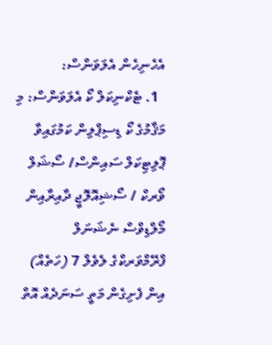އެހެނިހެން އެލަވަންސް:
  1. ޓެކްނިކަލް ކޯ އެލަވަންސް: މި މަޤާމުގެ ކޯ ޑިސިޕްލިން ކަމުގައިވާ ޕޮލިޓިކަލް ސައިންސް/ ސޯޝަލް ވޯރކް / ސޯޝިއޮލޮޖީ ދާއިރާއިން މޯލްޑިވްސް ނެޝަނަލް ފްރޭމްވަރކްގެ ލެވެލް 7 (ހަތެއް) އިން ފެށިގެން މަތީ ސަނަދެއް އޮތް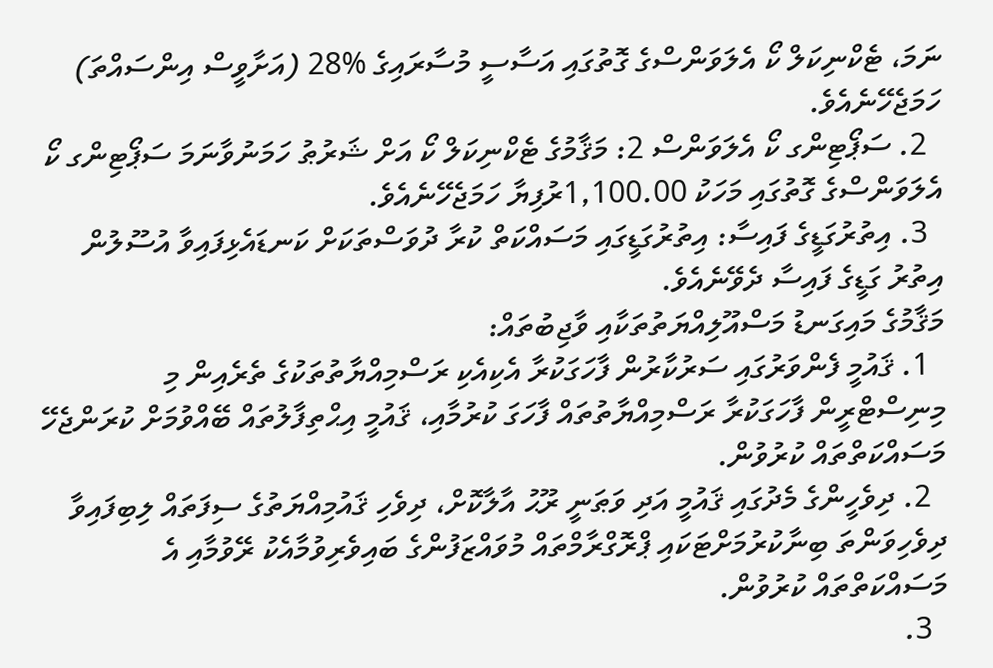ނަމަ، ޓެކްނިކަލް ކޯ އެލަވަންސްގެ ގޮތުގައި އަސާސީ މުސާރައިގެ %28 (އަށާވީސް އިންސައްތަ) ހަމަޖެހޭނެއެވެ.
  2. ސަޕޯޓިންގ ކޯ އެލަވަންސް 2: މަޤާމުގެ ޓެކްނިކަލް ކޯ އަށް ޝަރުޠު ހަމަނުވާނަމަ ސަޕޯޓިންގ ކޯ އެލަވަންސްގެ ގޮތުގައި މަހަކު 1,100.00ރުފިޔާ ހަމަޖެހޭނެއެވެ.
  3. އިތުރުގަޑީގެ ފައިސާ: އިތުރުގަޑީގައި މަސައްކަތް ކުރާ ދުވަސްތަކަށް ކަނޑައެޅިފައިވާ އުސޫލުން އިތުރު ގަޑީގެ ފައިސާ ދެވޭނެއެވެ.
މަޤާމުގެ މައިގަނޑު މަސްއޫލިއްޔަތުތަކާއި ވާޖިބުތައް:
  1. ޤައުމީ ފެންވަރުގައި ސަރުކާރުން ފާހަގަކުރާ އެކިއެކި ރަސްމިއްޔާތުތަކުގެ ތެރެއިން މި މިނިސްޓްރީން ފާހަގަކުރާ ރަސްމިއްޔާތުތައް ފާހަގަ ކުރުމާއި، ޤައުމީ އިޙްތިފާލުތައް ބޭއްވުމަށް ކުރަންޖެހޭ މަސައްކަތްތައް ކުރުވުން.
  2. ދިވެހީންގެ މެދުގައި ޤައުމީ އަދި ވަޠަނީ ރޫޙު އާލާކޮށް، ދިވެހި ޤައުމިއްޔަތުގެ ސިފަތައް ލިބިފައިވާ ދިވެހިވަންތަ ބިނާކުރުމަށްޓަކައި ޕްރޮގްރާމްތައް މުވައްޒަފުންގެ ބައިވެރިވުމާއެކު ރޭވުމާއި އެ މަސައްކަތްތައް ކުރުވުން.
  3.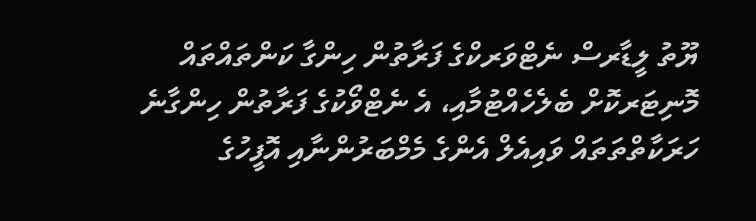ޔޫތު ލީޑާރސް ނެޓްވަރކްގެ ފަރާތުން ހިންގާ ކަންތައްތައް މޮނިޓަރކޮށް ބެލެހެއްޓުމާއި، އެ ނެޓްވޯކުގެ ފަރާތުން ހިންގާނެ ހަރަކާތްތަތައް ވައިއެލް އެންގެ މެމްބަރުންނާއި އޮފީހުގެ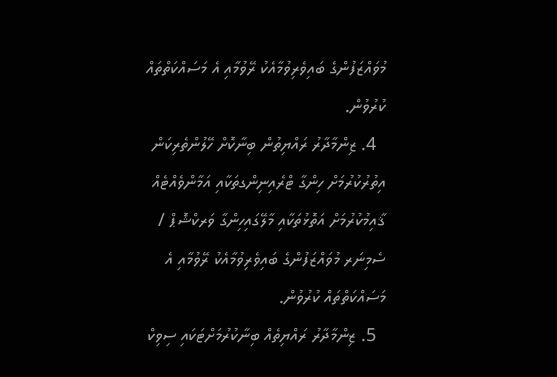މުވައްޒަފުންގެ ބައިވެރިވުމާއެކު ރޭވުމާއި އެ މަސައްކަތްތައް ކުރުވުން.
  4. ޒިންމާދާރު ރައްޔިތުން ބިނާކޮށް ހޭލުންތެރިކަން އިތުރުކުރުމަށް ހިންގާ ޓްރެއިނިންގތަކާއި އަމާންވެއްޓެއް ޤާއިމުކުރުމަށް އަތޮޅުތަކާއި މާލޭގައިހިންގާ ވަރކްޝޮޕް / ސެމިނަރ މުވައްޒަފުންގެ ބައިވެރިވުމާއެކު ރޭވުމާއި އެ މަސައްކަތްތައް ކުރުވުން.
  5. ޒިންމާދާރު ރައްޔިތެއް ބިނާކުރުމަށްޓަކައި ސިވިކް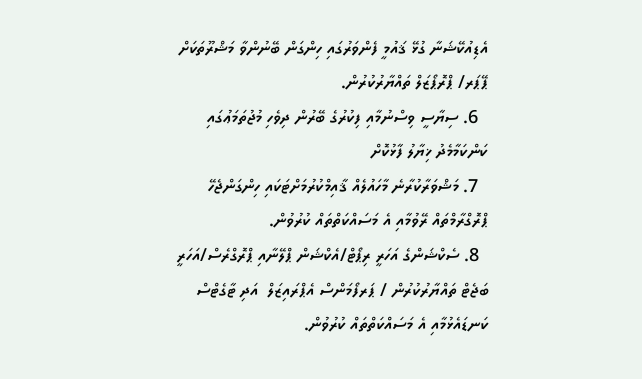އެޑިއުކޭޝަނާ ގުޅޭ ޤައުމީ ފެންވަރުގައި ހިންގަން ބޭނުންވާ މަޝްރޫތަކަށް ޕޭޕަރ/ ޕްރޮޕޯޒަލް ތައްޔާރުކުރުން.
  6. ސިޔާސީ ވިސްނުމާއި ފިކުރުގެ ބޭރުން ދިވެހި މުޖުތަމަޢުގައި ކަންކަމާމެދު ޚިޔާލު ފާޅުކޮށް
  7. މަޝްވަރާކުރާނެ މާހައުލެއް ޤާއިމްކުރުމަށްޓަކައި ހިންގަންޖެހޭ ޕްރޮގްރާމްތައް ރޭވުމާއި އެ މަސައްކަތްތައް ކުރުވުން.
  8. ސެކްޝަންގެ އަހަރީ ރިޕޯޓް/އެކްޝަން ޕްލޭނާއި ޕްރޮގްރެސް/އަހަރީ ބަޖެޓް ތައްޔާރުކުރުން / ޕަރފޯމަންސް އެޕްރައިޒަލް  އަދި ޓާގެޓްސް ކަނޑައެޅުމާއި އެ މަސައްކަތްތައް ކުރުވުން.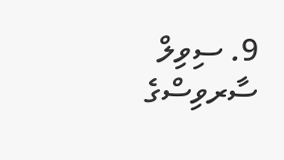9. ސިވިލް ސާރވިސްގެ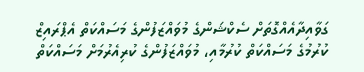ގަވާއިދާއެއްގޮތަށް ސެކްޝަންގެ މުވައްޒަފުންގެ މަސައްކަތް އެޕްރައިޒް ކުރުމުގެ މަސައްކަތް ކުރުމާއި، މުވައްޒަފުންގެ ކުރިއެރުމަށް މަސައްކަތް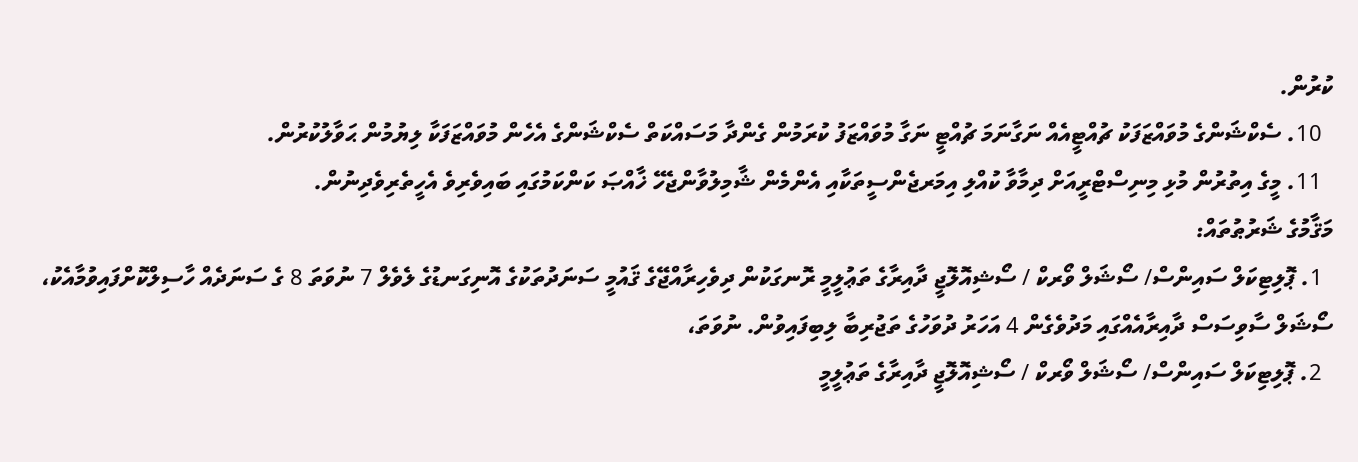ކުރުން.
  10. ސެކްޝަންގެ މުވައްޒަފަކު ޗުއްޓީއެއް ނަގާނަމަ ޗުއްޓީ ނަގާ މުވައްޒަފު ކުރަމުން ގެންދާ މަސައްކަތް ސެކްޝަންގެ އެހެން މުވައްޒަފަކާ ލިޔުމުން ޙަވާލުކުރުން.
  11. މީގެ އިތުރުން މުޅި މިނިސްޓްރީއަށް ދިމާވާ ކުއްލި އިމަރޖެންސީތަކާއި އެންމެން ޝާމިލުވާންޖެހޭ ޚާއްޞަ ކަންކަމުގައި ބައިވެރިވެ އެހީތެރިވެދިނުން.
މަޤާމުގެ ޝަރުޠުތައް:
  1. ޕޮލިޓިކަލް ސައިންސް/ ސޯޝަލް ވޯރކް / ސޯޝިއޮލޮޖީ ދާއިރާގެ ތަޢުލީމީ ރޮނގަކުން ދިވެހިރާއްޖޭގެ ޤައުމީ ސަނަދުތަކުގެ އޮނިގަނޑުގެ ލެވެލް 7 ނުވަތަ 8 ގެ ސަނަދެއް ހާސިލްކޮށްފައިވުމާއެކު، ސޯޝަލް ސާވިސަސް ދާއިރާއެއްގައި މަދުވެގެން 4 އަހަރު ދުވަހުގެ ތަޖުރިބާ ލިބިފައިވުން. ނުވަތަ،
  2. ޕޮލިޓިކަލް ސައިންސް/ ސޯޝަލް ވޯރކް / ސޯޝިއޮލޮޖީ ދާއިރާގެ ތަޢުލީމީ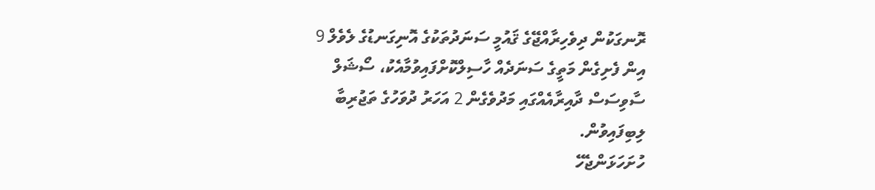ރޮނގަކުން ދިވެހިރާއްޖޭގެ ޤައުމީ ސަނަދުތަކުގެ އޮނިގަނޑުގެ ލެވެލް 9 އިން ފެށިގެން މަތީގެ ސަނަދެއް ހާސިލްކޮށްފައިވުމާއެކު، ސޯޝަލް ސާވިސަސް ދާއިރާއެއްގައި މަދުވެގެން 2 އަހަރު ދުވަހުގެ ތަޖުރިބާ ލިބިފައިވުން.
ހުށަހަޅަންޖެހޭ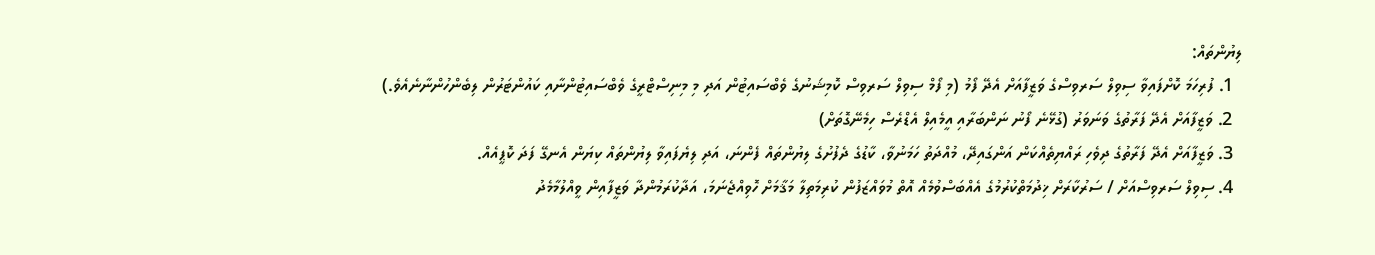ލިޔުންތައް:
  1. ފުރިހަމަ ކޮށްފައިވާ ސިވިލް ސަރވިސްގެ ވަޒީފާއަށް އެދޭ ފޯމު (މި ފޯމް ސިވިލް ސަރވިސް ކޮމިޝަނުގެ ވެބްސައިޓުން އަދި މި މިނިސްޓްރީގެ ވެބްސައިޓުންނާއި ކައުންޓަރުން ލިބެންހުންނާނެއެވެ.)
  2. ވަޒީފާއަށް އެދޭ ފަރާތުގެ ވަނަވަރު (ގުޅޭނެ ފޯނު ނަންބަރާއި އީމެއިލް އެޑްރެސް ހިމެނޭގޮތަށް)
  3. ވަޒީފާއަށް އެދޭ ފަރާތުގެ ދިވެހި ރައްޔިތެއްކަން އަންގައިދޭ، މުއްދަތު ހަމަނުވާ، ކާޑުގެ ދެފުށުގެ ލިޔުންތައް ފެންނަ، އަދި ލިޔެފައިވާ ލިޔުންތައް ކިޔަން އެނގޭ ފަދަ ކޮޕީއެއް.
  4. ސިވިލް ސަރވިސްއަށް / ސަރުކާރަށް ޚިދުމަތްކުރުމުގެ އެއްބަސްވުމެއް އޮތް މުވައްޒަފުން ކުރިމަތިލާ މަޤާމަށް ހޮވިއްޖެނަމަ، އަދާކުރަމުންދާ ވަޒީފާއިން ވީއްލުމާމެދު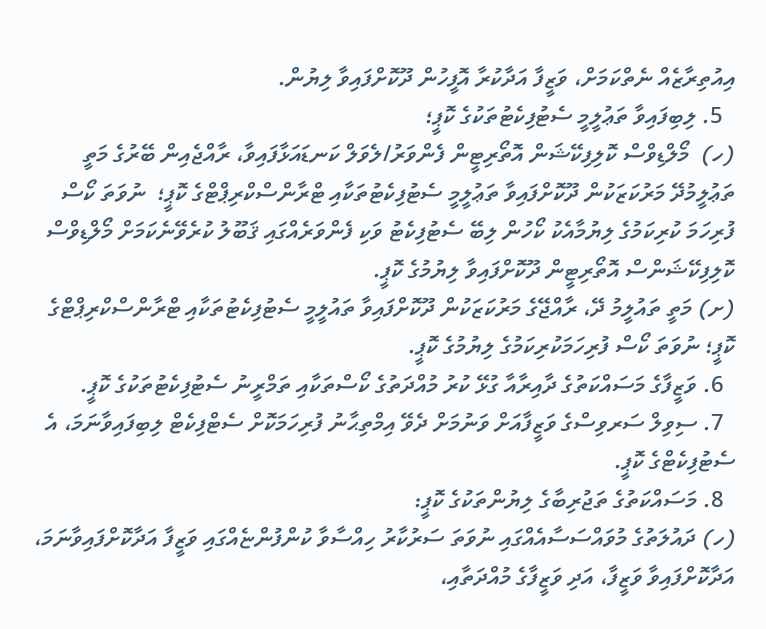އިއުތިރާޒެއް ނެތްކަމަށް، ވަޒީފާ އަދާކުރާ އޮފީހުން ދޫކޮށްފައިވާ ލިޔުން.
  5. ލިބިފައިވާ ތަޢުލީމީ ސެޓުފިކެޓުތަކުގެ ކޮޕީ؛
(ހ)  މޯލްޑިވްސް ކޮލިފިކޭޝަން އޮތޯރިޓީން ފެންވަރު/ލެވަލް ކަނޑައަޅާފައިވާ، ރާއްޖެއިން ބޭރުގެ މަތީ ތަޢުލީމުދޭ މަރުކަޒަކުން ދޫކޮށްފައިވާ ތަޢުލީމީ ސެޓުފިކެޓުތަކާއި ޓްރާންސްކްރިޕްޓްގެ ކޮޕީ؛  ނުވަތަ ކޯސް ފުރިހަމަ ކުރިކަމުގެ ލިޔުމާއެކު ކޯހުން ލިބޭ ސެޓުފިކެޓު ވަކި ފެންވަރެއްގައި ޤަބޫލު ކުރެވޭނެކަމަށް މޯލްޑިވްސް ކޮލިފިކޭޝަންސް އޮތޯރިޓީން ދޫކޮށްފައިވާ ލިޔުމުގެ ކޮޕީ.
(ށ) މަތީ ތައުލީމު ދޭ، ރާއްޖޭގެ މަރުކަޒަކުން ދޫކޮށްފައިވާ ތައުލީމީ ސެޓުފިކެޓުތަކާއި ޓްރާންސްކްރިޕްޓްގެ ކޮޕީ؛ ނުވަތަ ކޯސް ފުރިހަމަކުރިކަމުގެ ލިޔުމުގެ ކޮޕީ.
  6. ވަޒީފާގެ މަސައްކަތުގެ ދާއިރާއާ ގުޅޭ ކުރު މުއްދަތުގެ ކޯސްތަކާއި ތަމްރީނު ސެޓުފިކެޓުތަކުގެ ކޮޕީ.
  7. ސިވިލް ސަރވިސްގެ ވަޒީފާއަށް ވަނުމަށް ދެވޭ އިމްތިޙާނު ފުރިހަމަކޮށް ސެޓްފިކެޓް ލިބިފައިވާނަމަ، އެ ސެޓުފިކެޓްގެ ކޮޕީ.
  8. މަސައްކަތުގެ ތަޖުރިބާގެ ލިޔުންތަކުގެ ކޮޕީ:
(ހ) ދައުލަތުގެ މުވައްސަސާއެއްގައި ނުވަތަ ސަރުކާރު ހިއްސާވާ ކުންފުންޏެއްގައި ވަޒީފާ އަދާކޮށްފައިވާނަމަ، އަދާކޮށްފައިވާ ވަޒީފާ، އަދި ވަޒީފާގެ މުއްދަތާއި،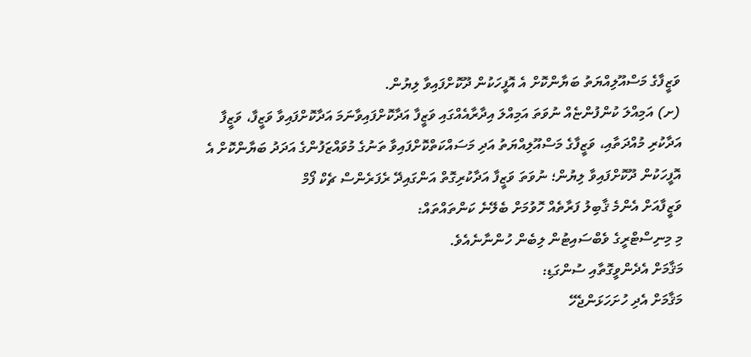ވަޒީފާގެ މަސްއޫލިއްޔަތު ބަޔާންކޮށް އެ އޮފީހަކުން ދޫކޮށްފައިވާ ލިޔުން.
(ށ) އަމިއްލަ ކުންފުންޏެއް ނުވަތަ އަމިއްލަ އިދާރާއެއްގައި ވަޒީފާ އަދާކޮށްފައިވާނަމަ އަދާކޮށްފައިވާ ވަޒީފާ، ވަޒީފާ އަދާކުރި މުއްދަތާއި، ވަޒީފާގެ މަސްއޫލިއްޔަތު އަދި މަސައްކަތްކޮށްފައިވާ ތަނުގެ މުވައްޒަފުންގެ އަދަދު ބަޔާންކޮށް އެ އޮފީހަކުން ދޫކޮށްފައިވާ ލިޔުން؛ ނުވަތަ ވަޒީފާ އަދާކުރިގޮތް އަންގައިދޭ ރެފަރެންސް ޗެކް ފޯމް
ވަޒީފާއަށް އެންމެ ޤާބިލު ފަރާތެއް ހޮވުމަށް ބެލޭނެ ކަންތައްތައް:
މި މިނިސްޓްރީގެ ވެބްސައިޓުން ލިބެން ހުންނާނެއެވެ.
މަޤާމަށް އެދެންވީގޮތާއި ސުންގަޑި:
މަޤާމަށް އެދި ހުށަހަޅަންޖެހޭ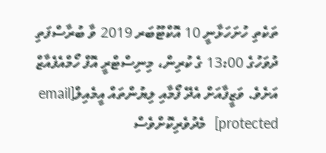ތަކެތި ހުށަހަޅާނީ 10 އޮކްޓޫބަރ 2019 ވާ ބުރާސްފަތި ދުވަހުގެ 13:00 ގެ ކުރިން، މިނިސްޓްރީ އޮފް ހޯމްއެފެއާޒް އަށެވެ. ވަޒީފާއަށް އެދޭ ފޯމާއި ލިޔުންތައް އީމެއިލް[email protected]  މެދުވެރިކޮށްވެސް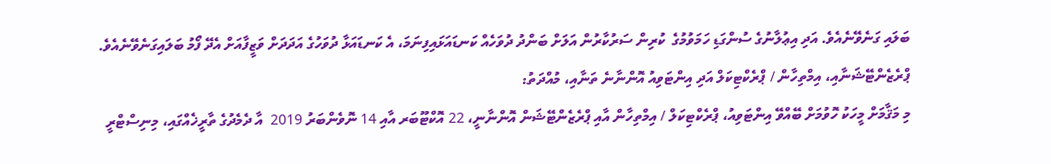ބަލައި ގަނެވޭނެއެވެ. އަދި އިޢުލާނުގެ ސުންގަޑި ހަމަވުމުގެ  ކުރިން ސަރުކާރުން އަލަށް ބަންދު ދުވަހެއް ކަނޑައަޅައިފިނަމަ، އެ ކަނޑައަޅާ ދުވަހުގެ އަދަދަށް ވަޒީފާއަށް އެދޭ ފޯމު ބަލައިގަނެވޭނެއެވެ.
ޕްރެޒެންޓޭޝަނާއި، އިމްތިހާން / ޕްރެކްޓިކަލް އަދި އިންޓަވިއު އޮންނާނެ ތަނާއި، މުއްދަތު:
މި މަޤާމަށް މީހަކު ހޮވުމަށް ބޭއްވޭ އިންޓަވިއު، ޕްރެކްޓިކަލް / އިމްތިހާން އާއި ޕްރެޒެންޓޭޝަން އޮންނާނީ، 22 އޮކްޓޫބަރ އާއި 14 ނޮވެންބަރު 2019  އާ ދެމެދުގެ ތާރީޚެއްގައި، މިނިސްޓްރީ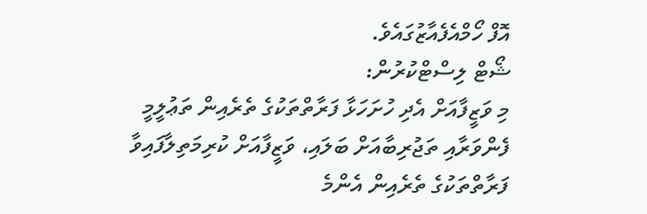އޮފް ހޯމްއެފެއާޒުގައެވެ.
ޝޯޓް ލިސްޓްކުރުން:
މި ވަޒީފާއަށް އެދި ހުށަހަޅާ ފަރާތްތަކުގެ ތެރެއިން ތަޢުލީމީ ފެންވަރާއި ތަޖުރިބާއަށް ބަލައި، ވަޒީފާއަށް ކުރިމަތިލާފައިވާ ފަރާތްތަކުގެ ތެރެއިން އެންމެ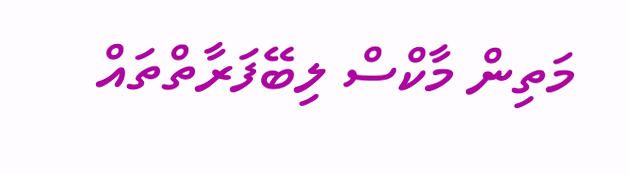މަތިން މާކްސް ލިބޭފަރާތްތައް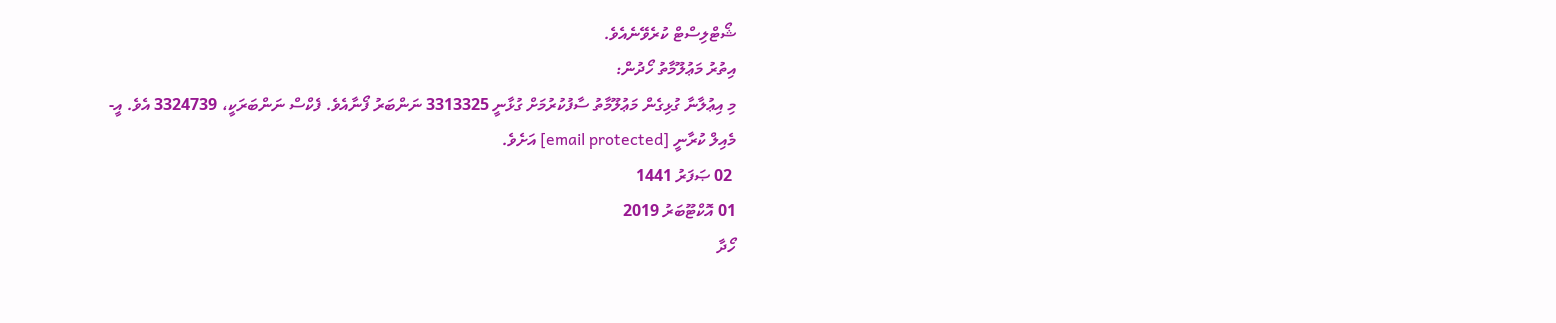ޝޯޓްލިސްޓް ކުރެވޭނެއެވެ.
އިތުރު މަޢުލޫމާތު ހޯދުން:
މި އިޢުލާނާ ގުޅިގެން މަޢުލޫމާތު ސާފުކުރުމަށް ގުޅާނީ 3313325 ނަންބަރު ފޯނާއެވެ. ފެކްސް ނަންބަރަކީ، 3324739 އެވެ. އީ-މެއިލް ކުރާނީ [email protected] އަށެވެ.
 02 ޞަފަރު 1441
01 އޮކްޓޫބަރު 2019
ހޯދާ